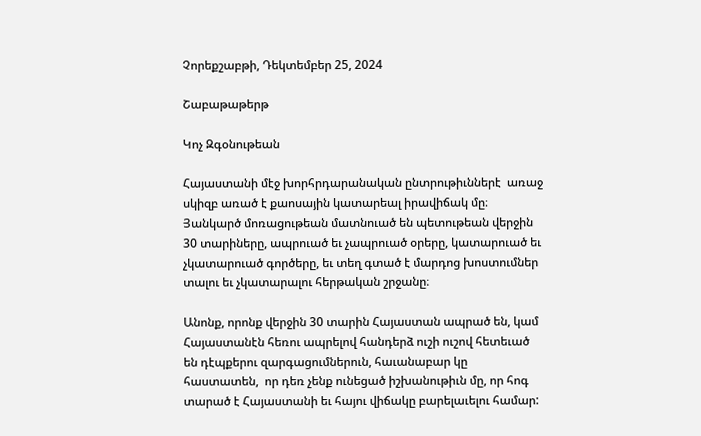Չորեքշաբթի, Դեկտեմբեր 25, 2024

Շաբաթաթերթ

Կոչ Զգօնութեան

Հայաստանի մէջ խորհրդարանական ընտրութիւններէ  առաջ սկիզբ առած է քաոսային կատարեալ իրավիճակ մը։ Յանկարծ մոռացութեան մատնուած են պետութեան վերջին 30 տարիները, ապրուած եւ չապրուած օրերը, կատարուած եւ չկատարուած գործերը, եւ տեղ գտած է մարդոց խոստումներ տալու եւ չկատարալու հերթական շրջանը։

Անոնք, որոնք վերջին 30 տարին Հայաստան ապրած են, կամ Հայաստանէն հեռու ապրելով հանդերձ ուշի ուշով հետեւած են դէպքերու զարգացումներուն, հաւանաբար կը հաստատեն,  որ դեռ չենք ունեցած իշխանութիւն մը, որ հոգ տարած է Հայաստանի եւ հայու վիճակը բարելաւելու համար: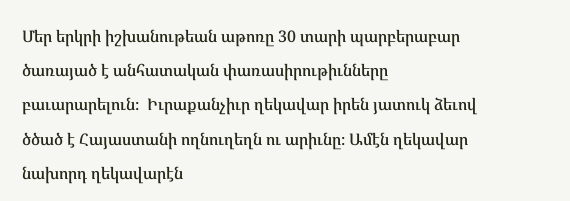Մեր երկրի իշխանութեան աթոռը 30 տարի պարբերաբար ծառայած է անհատական փառասիրութիւնները բաւարարելուն։  Իւրաքանչիւր ղեկավար իրեն յատուկ ձեւով ծծած է Հայաստանի ողնուղեղն ու արիւնը։ Ամէն ղեկավար նախորդ ղեկավարէն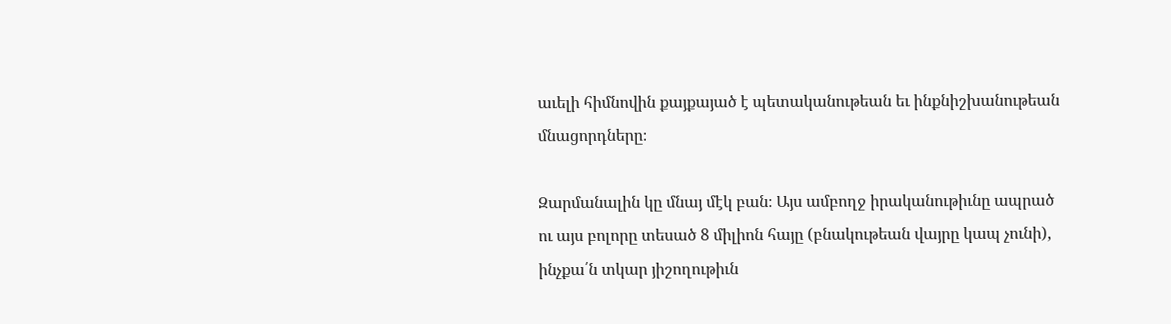աւելի հիմնովին քայքայած է պետականութեան եւ ինքնիշխանութեան մնացորդները։

Զարմանալին կը մնայ մէկ բան։ Այս ամբողջ իրականութիւնը ապրած ու այս բոլորը տեսած 8 միլիոն հայը (բնակութեան վայրը կապ չունի), ինչքա՛ն տկար յիշողութիւն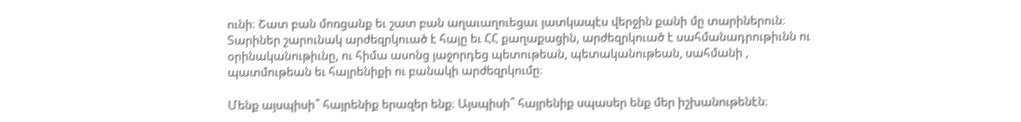ունի։ Շատ բան մոռցանք եւ շատ բան աղաւաղուեցաւ յատկապէս վերջին քանի մը տարիներուն։  Տարիներ շարունակ արժեզրկուած է հայը եւ ՀՀ քաղաքացին, արժեզրկուած է սահմանադրութիւնն ու օրինականութիւնը, ու հիմա ասոնց յաջորդեց պետութեան, պետականութեան, սահմանի , պատմութեան եւ հայրենիքի ու բանակի արժեզրկումը։

Մենք այսպիսի՞ հայրենիք երազեր ենք։ Այսպիսի՞ հայրենիք սպասեր ենք մեր իշխանութենէն։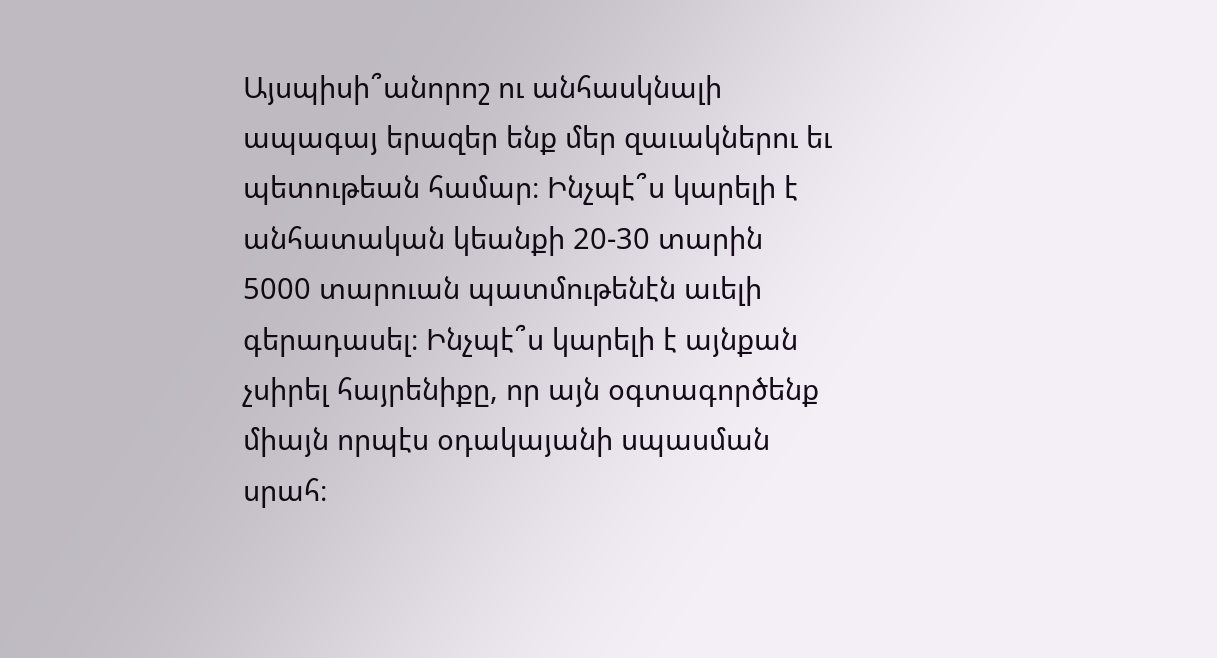Այսպիսի՞անորոշ ու անհասկնալի ապագայ երազեր ենք մեր զաւակներու եւ պետութեան համար։ Ինչպէ՞ս կարելի է անհատական կեանքի 20-30 տարին 5000 տարուան պատմութենէն աւելի գերադասել։ Ինչպէ՞ս կարելի է այնքան չսիրել հայրենիքը, որ այն օգտագործենք միայն որպէս օդակայանի սպասման սրահ։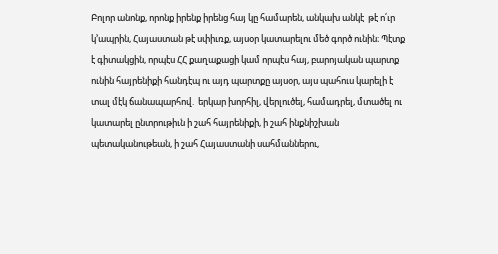Բոլոր անոնք, որոնք իրենք իրենց հայ կը համարեն, անկախ անկէ  թէ ո՛ւր կ’ապրին, Հայաստան թէ սփիւռք, այսօր կատարելու մեծ գործ ունին։ Պէտք է գիտակցին, որպէս ՀՀ քաղաքացի կամ որպէս հայ, բարոյական պարտք ունին հայրենիքի հանդէպ ու այդ պարտքը այսօր, այս պահուս կարելի է տալ մէկ ճանապարհով.  երկար խորհիլ, վերլուծել, համադրել, մտածել ու կատարել ընտրութիւն ի շահ հայրենիքի, ի շահ ինքնիշխան պետականութեան, ի շահ Հայաստանի սահմաններու,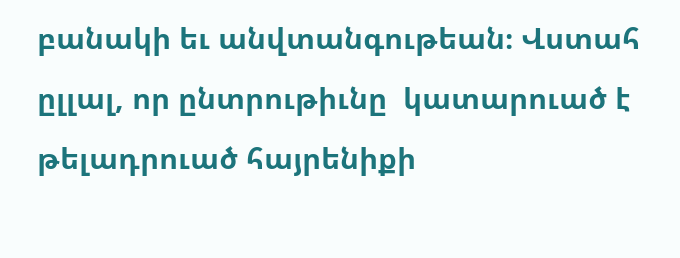բանակի եւ անվտանգութեան։ Վստահ ըլլալ, որ ընտրութիւնը  կատարուած է թելադրուած հայրենիքի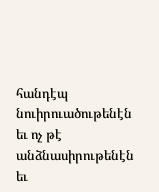հանդէպ նուիրուածութենէն եւ ոչ թէ անձնասիրութենէն եւ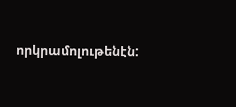որկրամոլութենէն: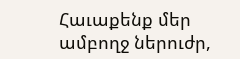Հաւաքենք մեր ամբողջ ներուժր,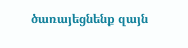ծառայեցնենք զայն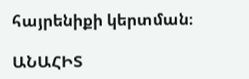հայրենիքի կերտման։

ԱՆԱՀԻՏ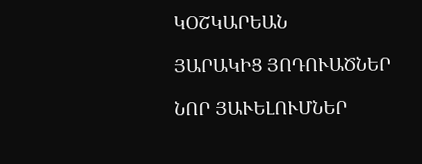ԿՕՇԿԱՐԵԱՆ

ՅԱՐԱԿԻՑ ՅՈԴՈՒԱԾՆԵՐ

ՆՈՐ ՅԱՒԵԼՈՒՄՆԵՐ